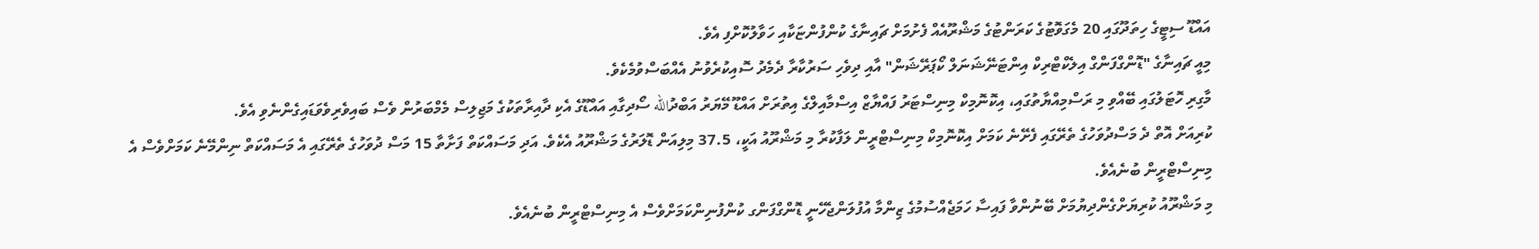އައްޑޫ ސިޓީގެ ހިތަދޫގައި 20 މެގަވޮޓުގެ ކަރަންޓުގެ މަޝްރޫއެއް ފެށުމަށް ޗައިނާގެ ކުންފުންޏަކާއި ހަވާލުކޮށްފި އެވެ.
މިއީ ޗައިނާގެ "ޑޮންގްފަންގް އިލެކްޓްރިކް އިންޓަނޭޝަނަލް ކޯޕަރޭޝަން" އާއި ދިވެހި ސަރުކާރާ ދެމެދު ސޮއިކުރެވުނު އެއްބަސްވުމެކެވެ.
މާގިރި ހޮޓަލުގައި ބޭއްވި މި ރަސްމިއްޔާތުގައި، އިކޮނޮމިކް މިނިސްޓަރު ފައްޔާޒް އިސްމާއިލްގެ އިތުރަށް އައްޑޫ މޭޔަރު އަބްދުالله ސޯދިގާއި އައްޑޫގެ އެކި ދާއިރާތަކުގެ މަޖިލިސް މެމްބަރުން ވެސް ބައިވެރިވެވަޑައިގެންނެވި އެވެ.
ކުރިއަށް އޮތް ދެ މަސްދުވަހުގެ ތެރޭގައި ފެށޭނެ ކަމަށް އިކޮނޮމިކް މިނިސްޓްރީން ލަފާކުރާ މި މަޝްރޫއު އަކީ، 37.5 މިލިއަން ޑޮލަރުގެ މަޝްރޫއު އެކެވެ. އަދި މަސައްކަތް ފަށާތާ 15 މަސް ދުވަހުގެ ތެރޭގައި އެ މަސައްކަތް ނިންމޭނެ ކަމަށްވެސް އެ މިނިސްޓްރީން ބުނެއެވެ.
މި މަޝްރޫއު ކުރިޔަށްގެންދިޔުމަށް ބޭނުންވާ ފައިސާ ހަމަޖެއްސުމުގެ ޒިންމާ އުފުލަންޖެހޭނީ ޑޮންގްފަންގ ކުންފުނިންކަމަށްވެސް އެ މިނިސްޓްރީން ބުނެއެވެ.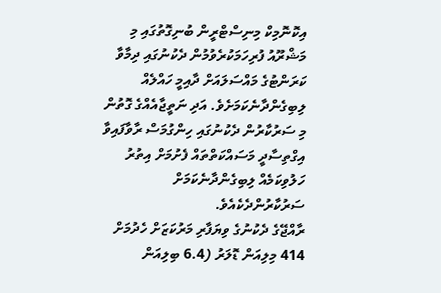އިކޮނޮމިކް މިނިސްޓްރީން ބުނިގޮތުގައި މި މަޝްރޫއު ފުރިހަމަކުރެވުމުން ދެކުނުގައި ދިމާވާ ކަރަންޓުގެ މައްސަލައަށް ދާއިމީ ހައްލެއް ލިބިގެންދާނެކަމަށެވެ. އަދި ނަތީޖާއެއްގެ ގޮތުން މި ސަރުކާރުން ދެކުނުގައި ހިންގުމަސް ރާވާފައިވާ އިގްތިސާދީ މަސައްކަތްތައް ފެށުމަށް އިތުރު ހަލުވިކަމެއް ލިބިގެންދާނެކަމަށް ސަރުކާރުންދެކެއެވެ.
ރާއްޖޭގެ ދެކުނުގެ ވިޔަފާރި މަރުކަޒަށް ހެދުމަށް 414 މިލިއަން ޑޮލަރު (6.4 ބިލިއަން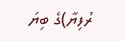ރުފިޔާ)ގެ ބިޔަ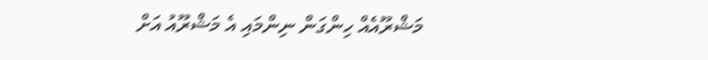މަޝްރޫއެއް ހިންގަން ނިންމައި އެ މަޝްރޫއު އަށް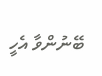ބޭނުންވާ އެހީ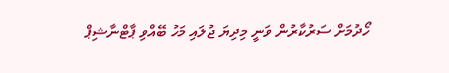ހޯދުމަށް ސަރުކާރުން ވަނީ މިދިޔަ ޖުލައި މަހު ބޭއްވި ޕާޓްނާޝިޕް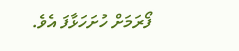ފޯރަމަށް ހުށަހަޅާފަ އެވެ.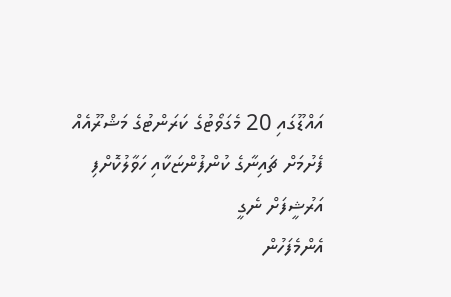އައްޑޫގައި 20 މެގަވޯޓުގެ ކަރަންޓުގެ މަޝްރޫއެއް ފެށުމަށް ޗައިނާގެ ކުންފުންޏަކާއި ހަވާލުކޮށްފި
އަރުޝީފަށް ނެގީ
އެންމެފަހުން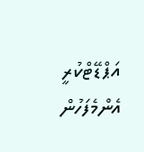އަޕްޑޭޓްކުރީ
އެންމެފަހުން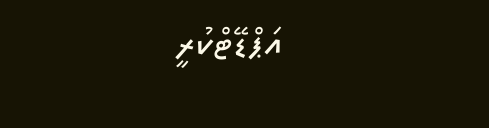އަޕްޑޭޓްކުރީ